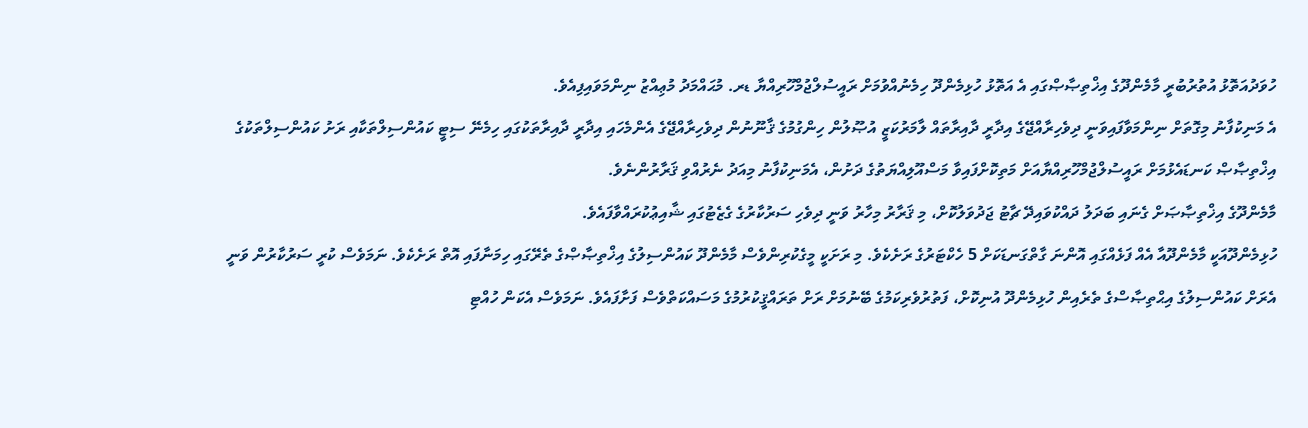ހުވަދުއަތޮޅު އުތުރުބުރީ މާމެންދޫގެ އިޚްތިޞާޞްގައި އެ އަތޮޅު ހުޅިމެންދޫ ހިމެނުއްވުމަށް ރައީސުލްޖުމްހޫރިއްޔާ ޑރ. މުޙައްމަދު މުޢިއްޒު ނިންމަވައިފިއެވެ.
އެ މަނިކުފާނު މިގޮތަށް ނިންމަވާފައިވަނީ ދިވެހިރާއްޖޭގެ އިދާރީ ދާއިރާތައް ލާމަރުކަޒީ އުޞޫލުން ހިންގުމުގެ ޤާނޫނުން ދިވެހިރާއްޖޭގެ އެންމެހައި އިދާރީ ދާއިރާތަކުގައި ހިމެނޭ ސިޓީ ކައުންސިލްތަކާއި ރަށު ކައުންސިލްތަކުގެ އިޚްތިޞާޞް ކަނޑައެޅުމަށް ރައީސުލްޖުމްހޫރިއްޔާއަށް މަތިކޮށްފައިވާ މަސްއޫލިއްޔަތުގެ ދަށުން، އެމަނިކުފާނު މިއަދު ނެރުއްވި ޤަރާރުންނެވެ.
މާމެންދޫގެ އިޚްތިޞާޞަށް ގެނައި ބަދަލު ދައްކުވައިދޭ ޗާޓު ޖަދުވަލުކޮށް، މި ޤަރާރު މިހާރު ވަނީ ދިވެހި ސަރުކާރުގެ ގެޒެޓުގައި ޝާއިޢުކުރައްވާފައެވެ.
ހުޅިމެންދޫއަކީ މާމެންދޫއާ އެއް ފަޅެއްގައި އޮންނަ ގާތްގަނޑަކަށް 5 ހެކްޓަރުގެ ރަށެކެވެ. މި ރަށަކީ މީގެކުރިންވެސް މާމެންދޫ ކައުންސިލުގެ އިޚްތިޞާޞްގެ ތެރޭގައި ހިމަނާފައި އޮތް ރަށެކެވެ. ނަމަވެސް ކުރީ ސަރުކާރުން ވަނީ އެރަށް ކައުންސިލުގެ އިޙްތިޞާސްގެ ތެރެއިން ހުޅިމެންދޫ އުނިކޮށް، ފަތުރުވެރިކަމުގެ ބޭނުމަށް ރަށް ތަރައްޤީކުރުމުގެ މަސައްކަތްވެސް ފަށާފައެވެ. ނަމަވެސް އެކަން ހުއްޓި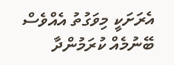އެރަށަކީ މިވަގުތު އެއްވެސް ބޭނުމެއް ކުރަމުންދާ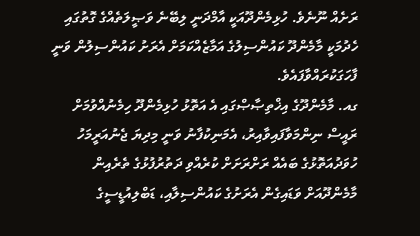ރަށެއް ނޫނެވެ. ހުޅިމެންދޫއަކީ އާމްދަނީ ލިބޭނެ ވަޞީލަތެއްގެ ގޮތުގައި ހެދުމަކީ މާމެންދޫ ކައުންސިލުގެ އަމާޒެއްކަމަށް އެރަށު ކައުންސިލުން ވަނީ ފާހަގަކުރައްވާފައެވެ.
ގއ. މާމެންދޫގެ އިޚްތިޞާޞްގައި އެ އަތޮޅު ހުޅިމެންދޫ ހިމެނުއްވުމަށް ރައީސް ނިންމަވާފައިވާއިރު، އެމަނިކުފާނު ވަނީ މިދިޔަ ޖެނުއަރީމަހު ހުވަދުއަތޮޅުގެ ބައެއް ރަށްރަށަށް ކުރެއްވި ދަތުރުފުޅުގެ ތެރެއިން މާމެންދޫއަށް ވަޑައިގެން އެރަށުގެ ކައުންސިލާއި، ޑަބްލިއުޑީސީގެ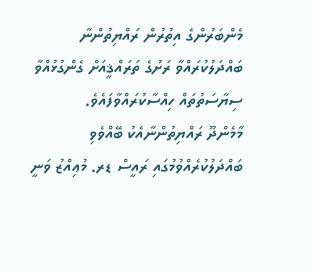މެންބަރުންގެ އިތުރުން ރައްޔިތުންނާ ބައްދަލުކުރައްވާ ރަށުގެ ތަރައްޤީއަށް ގެންގުޅުއްވާ ސިޔާސަތުތައް ހިއްސާކުރައްވާފައެވެ.
މާމެންދޫ ރައްޔިތުންނާއެކު ބޭއްވެވި ބައްދަލުކުރެއްވުމުގައި ރައީސް ޑރ. މުޢިއްޒު ވަނީ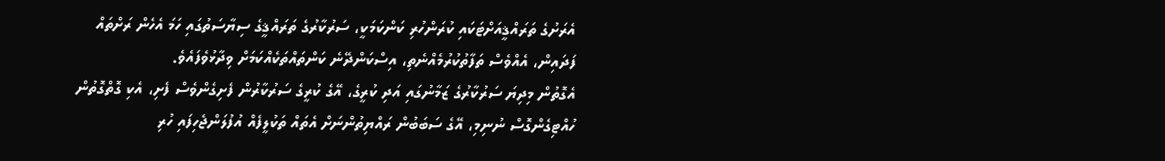އެރަށުގެ ތަރައްޤީއަށްޓަކައި ކުރަންހުރި ކަންކަމަކީ، ސަރުކާރުގެ ތަރައްޤީގެ ސިޔާސަތުގައި ހަމަ އެހެން ރަށްތައް ފަދައިން، އެއްވެސް ތަފާތުކުރުމެއްނެތި، އިސްކަންދޭނެ ކަންތައްތަކެއްކަމަށް ވިދާޅުވެފައެވެ.
އެގޮތުން މިދިޔަ ސަރުކާރުގެ ޒަމާނުގައި އަދި ކުރީގެ، އޭގެ ކުރީގެ ސަރުކާރުން ފެށިގެންވެސް ފެށި، އެކި ގޮތްގޮތުން ހުއްޓިގެންގޮސް ނުނިމި، އޭގެ ސަބަބުން ރައްޔިތުންނަށް އެތައް ތަކުލީފެއް އުފުލަންޖެހިފައި ހުރި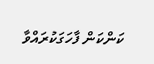ކަންކަން ފާހަގަކުރައްވާ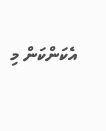އެކަންކަން މި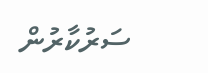ސަރުކާރުން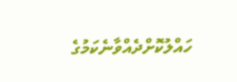ހައްލުކޮށްދެއްވާނެކަމުގެ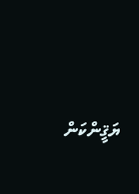ޔަޤީންކަން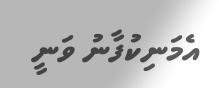އެމަނިކުފާނު ވަނީ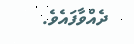ދެއްވާފައެވެ.